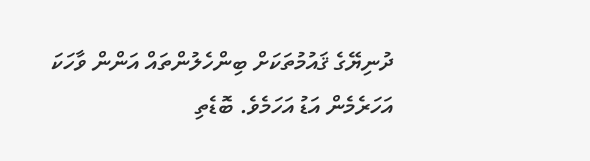ދުނިޔޭގެ ޤައުމުތަކަށް ބިންހެލުންތައް އަންން ވާހަކަ އަހަރެމެން އަޑު އަހަމެވެ. ބޮޑެތި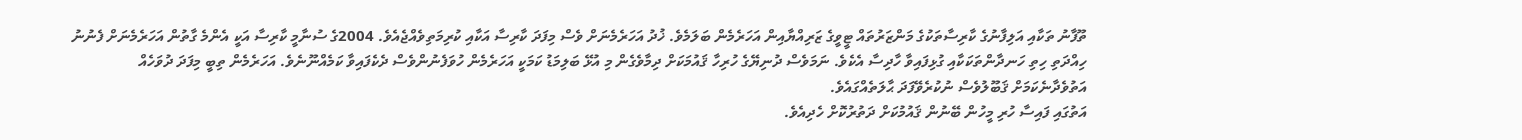ތޫފާނު ތަކާއި އަލިފާނުގެ ކާރިސާތަކުގެ މަންޒަރުތައް ޓީވީގެ ޒަރިއްޔާއިން އަހަރެމެން ބަލަމެވެ. ޚުދު އަހަރެމެނަށް ވެސް މިފަދަ ކާރިސާ އަކާއި ކުރިމަތިވެއްޖެއެވެ. 2004ގެ ސުނާމީ ކާރިސާ އަކީ އެންމެ ގާތުން އަހަރެމެނަށް ފެނުނު ހިއްދަތި ހިތި ހަނދާންތަކަކާއި ގުޅިފައިވާ ހާދިސާ އެކެވެ. ނަމަވެސް ދުނިޔޭގެ ހުރިހާ ޤައުމަކަށް ދިމާވެގެން މި އުޅޭ ބަލިމަޑު ކަމަކީ އަހަރެމެން ހުވަފެނުންވެސް ދެކެފައިވާ ކަމެއްނޫނެވެ. އަހަރެމެން ތިބީ މިފަދަ ދުވަހެއް އަތުވެދާނެކަމަށް ޤަބޫލުވެސް ނުކުރެވޭފަދަ ޙާލަތެއްގައެވެ.
އަތުގައި ފައިސާ ހުރި މީހުން ބޭނުން ޤައުމުކަށް ދަތުރުކޮށް ހެދިއެވެ.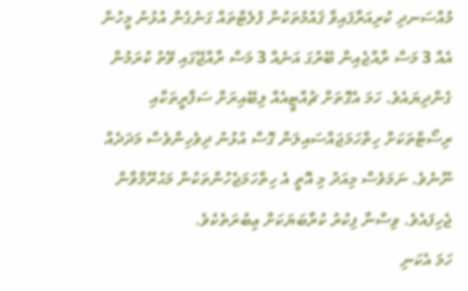މުއްސަނދި ކުރިއަރާފައިވާ ޤައުމުތަކުން ފުލެޓްތައް ގަނެގެން އުޅުނު މީހުން އެއް 3 މަސް ރާއްޖެއިން ބޭރުގަ އަނެއް 3 މަސް ރާއްޖޭގައި ވޭތު ކުރަމުން ގެންދިޔައެވެ. ހަމަ އެގޮތަށް ޗުއްޓީއެއް ލިބޭއިރަށް ސަފާރީތަކާއި ރިސޯޓްތަކަށް ހިތްހަމަޖައްސައިލަން ގޮސް އުޅުނު ދިވެހިންވެސް މަދަދެއް ނޫނެވެ. ނަމަވެސް މިއަދު މި އޮތީ އެ ހިތްހަމަޖެހުންތަކުން މަޙުރޫމްވާން ޖެހިފައެވެ. ވިސްނާ ފިކުރު ކުރާބަޔަކަށް ޢިބުރަތެކެވެ.
ހަމަ އެކަނި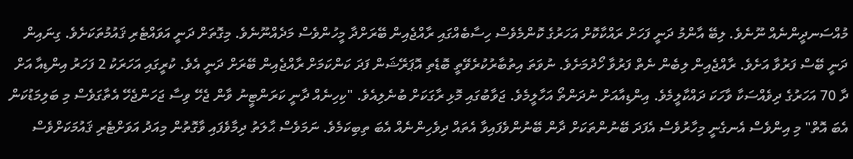މުއްސަނދީންނެއް ނޫނެވެ. ލިބޭ އާންމު ދަނީ ފަހަށް ރައްކާކޮށް އަހަރުގެ ކޮންމެވެސް ހިސާބެއްގައި ރާއްޖެއިން ބޭރަށްދާ މީހުންވެސް މަދެއްނޫނެވެ. މިގޮތަށް ދަނީ އަވައްޓެރި ޤައުމުތަކަށެވެ. ގިނައިން ދަނީ ބޭސް ފަރުވާ އަށެވެ. ރާއްޖެއިން ލިބެން ނެތް ފަރުވާ ހޯދުމަށެވެ. ނުވަތަ އިތުބާރުކުރެވޭތީ ބޮޑެތި އޮޕަރޭޝަން ފަދަ ކަންކަމަށް ރާއްޖެއިން ބޭރަށް ދަނީ އެވެ. ކުރީގައި އަހަރަކު 2 ފަހަރު އިންޑިއާ އަށް ދާ 70 އަހަރުގެ ދިވެއްސަކާ ވާހަކަ ދައްކާލީމެވެ. އިންޑިއާއަށް ނުދަންތޯ އަހާލީމެވެ. ޖަވާބުގައި މޮޅި ރާގަކަށް ބުނެލިއެވެ. "ކިހިނެއް ދާނީ ކަރަންޓީނު ވާން ޖެހޭ ވިސާ ޖަހަންޖެހޭ އެތާގަވެސް މި ބަލިމަޑުކަން އެބަ އޮތް" މި އިންވެސް އެނގެނީ މިހާރުވެސް އެފަދަ ބޭނުންތަކަށް ދާން ބޭނުންވެފައިވާ އެތައް ދިވެހިންނެއް އެބަ ތިބިކަމެވެ. ނަމަވެސް ޙާލަތު ދިމާވެފައި ވާގޮތުން މިއަދު އަވަށްޓެރި ޤައުމަކަށްވެސް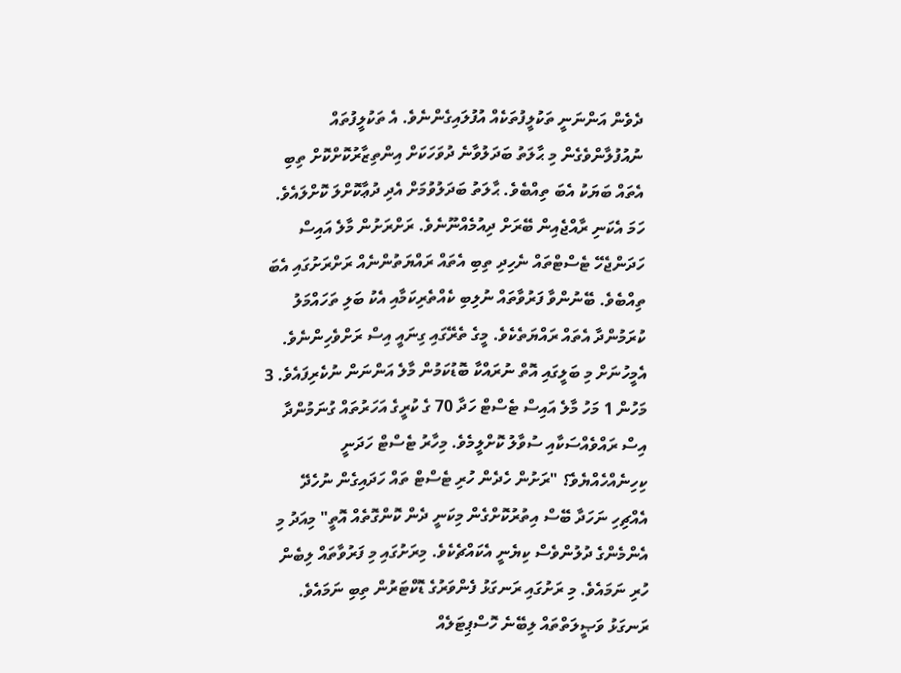ދެވެން އަންނަނީ ތަކުލީފުތަކެއް އުފުލައިގެންނެވެ. އެ ތަކުލީފުތައް ނުއުފުލާންވެގެން މި ޙާލަތު ބަދަލުވާނެ ދުވަހަކަށް އިންތިޒާރުކޮށްކޮށް ތިބި އެތައް ބަޔަކު އެބަ ތިއްބެވެ. ޙާލަތު ބަދަލުވުމަށް އެދި ދުޢާކޮށްލަ ކޮށްލައެވެ.
ހަމަ އެކަނި ރާއްޖެއިން ބޭރަށް ދިއުމެއްނޫނެވެ. ރަށްރަށުން މާލެ އައިސް ހަދަންޖެހޭ ޓެސްޓްތައް ނެހިދި ތިބި އެތައް ރައްޔަތުންނެއް ރަށްރަށުގައި އެބަ ތިއްބެވެ. ބޭނުންވާ ފަރުވާތައް ނުލިބި ކެއްތެރިކަމާއި އެކު ބަލި ތަހައްމަލު ކުރަމުންދާ އެތައް ރައްޔަތެކެވެ. މީގެ ތެރޭގައި ގިނައީ އިސް ރަށްވެހިންނެވެ. އެމީހުނަށް މި ބަލީގައި އޮތް ނުރައްކާ ބޮޑުކަމުން މާލެ އަންނަން ނުކެރިފައެވެ. 3 މަހުން 1 މަހު މާލެ އައިސް ޓެސްޓް ހަދާ 70 ގެ ކުރީގެ އަހަރުތައް ގުނަމުންދާ އިސް ރައްވެއްސަކާއި ސުވާލު ކޮށްލީމެވެ. މިހާރު ޓެސްޓް ހަދަނީ ކިހިނެއްހެއްޔެވެ؟ "ރަށުން ހެދެން ހުރި ޓެސްޓް ތައް ހަދައިގެން ނުހެދޭ އެއްޗިހި ނަހަދާ ބޭސް އިތުރުކޮށްގެން މިކަނީ ދެން ކޮންގޮތެއް އޮތީ" މިއަދު މި އެންމެންގެ ދުލުންވެސް ކިޔެނީ އެކައްޗެކެވެ. މިރަށުގައި މި ފަރުވާތައް ލިބެން ހުރި ނަމައެވެ. މި ރަށުގައި ރަނގަޅު ފެންވަރުގެ ޑޮކްޓަރުން ތިބި ނަމައެވެ. ރަނގަޅު ވަޞީލަތްތައް ލިބޭނެ ހޮސްޕިޓަލެއް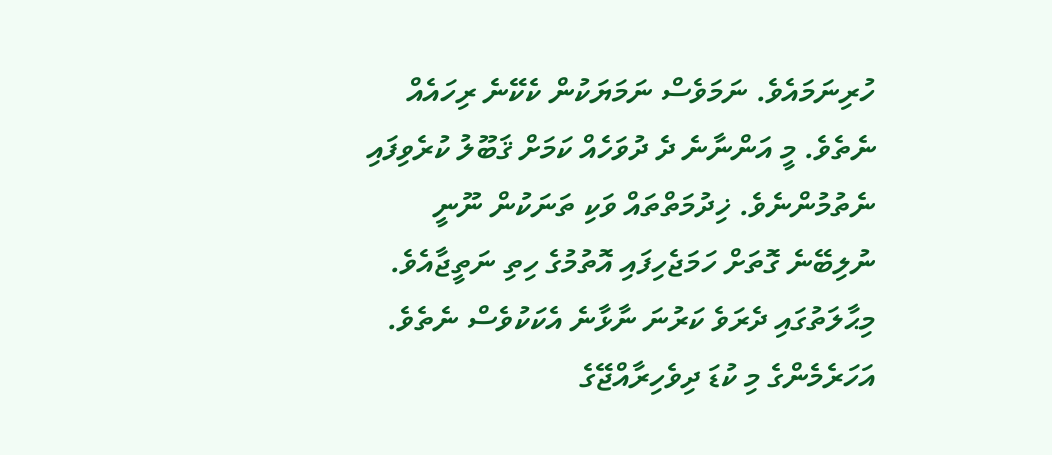ހުރިނަމައެވެ. ނަމަވެސް ނަމަޔަކުން ކެކޭނެ ރިހައެއް ނެތެވެ. މީ އަންނާނެ ދެ ދުވަހެއް ކަމަށް ޤަބޫލު ކުރެވިފައި ނެތުމުންނެވެ. ޚިދުމަތްތައް ވަކި ތަނަކުން ނޫނީ ނުލިބޭނެ ގޮތަށް ހަމަޖެހިފައި އޮތުމުގެ ހިތި ނަތީޖާއެވެ.
މިޙާލަތުގައި ދެރަވެ ކަރުނަ ނާޅާނެ އެކަކުވެސް ނެތެވެ. އަހަރެމެންގެ މި ކުޑަ ދިވެހިރާއްޖޭގެ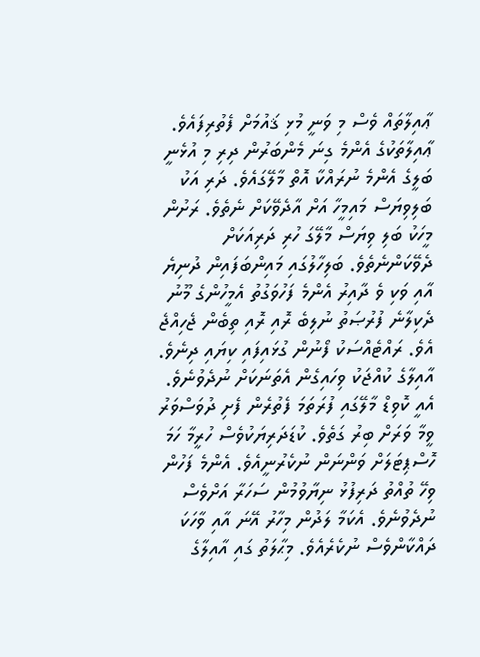ޢާއިލާތައް ވެސް މި ވަނީ މުޅި ޤައުމަށް ފެތުރިފައެވެ. ޢާއިލާތަކުގެ އެންމެ ގިނަ މެންބަރުން ދިރި މި އުޅެނީ ބަލީގެ އެންމެ ނުރައްކާ އޮތް މާލޭގައެވެ. ދަރި އަކު ބަލިވިޔަސް މައިމީހާ އަށް އާދެވޭކަށް ނެތެވެ. ރަށުން މީހަކު ބަލި ވިޔަސް މާލޭގަ ހުރި ދަރިއަކަށް ދެވޭކަންނެތެވެ. ބަލިހާލުގައި މައިންބަފައިން ދުނިޔެ އާއި ވަކި ވެ ދާއިރު އެންމެ ފަހުވަގުތު އެމީހުންގެ މޫނު ދެކިލާނެ ފުރުޞަތު ނުލިބެ ރޮއި ރޮއި ތިބެން ޖެހިއްޖެ އެވެ. ރައްޓެއްސަކު ފޯނުން ގުޅައިފައި ކިޔައި ދިނެވެ. އާއިލާގެ ކުއްޖަކު ވިހައިގެން އެތަނަކަށް ނުދެވުނެވެ. އެއީ ކޮވިޑް މާލޭގައި ފުރަތަމަ ފެތުރެން ފެށި ދުވަސްވަރު ވީމާ ވަރަށް ބިރު ގަތެވެ. ކުޑަދަރިޔަކުވެސް ހުރީމާ ހަމަ ހޮސްޕިޓަލަށް ވަންނަން ނުކެރުނީއެވެ. އެންމެ ފަހުން ވިހޭ ތުއްތު ދަރިފުޅު ނިޔާވުމުން ސަހަރާ އަށްވެސް ނުދެވުނެވެ. އެކަމާ ލަދުން މިހާރު އޭނަ އާއި ވާހަކަ ދައްކާންވެސް ނުކެރެއެވެ. މިޙާލަތު ގައި އާއިލާގެ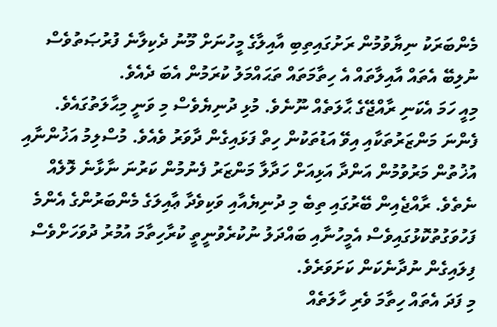މެންބަރަކު ނިޔާވުމުން ރަށުގައިތިބި އާއިލާގެ މީހުނަށް މޫނު ދެކިލާނެ ފުރުޞަތުވެސް ނުލިބޭ އެތައް އާއިލާތައް އެ ހިތާމަތައް ތަޙައްމަލު ކުރަމުން އެބަ ދެއެވެ.
މިއީ ހަމަ އެކަނި ރާއްޖޭގެ ޙާލަތެއް ނޫނެވެ. މުޅި ދުނިޔެވެސް މި ވަނީ މިޙާލަތުގައެވެ. ފެންނަ މަންޒަރުތަކާއި އިވޭ އަޑުތަކުން ހިތް ފަޅައިގެން ދާވަރު ވެއެވެ. މުސްލިމު އަޚުންނާއި އުޚުތުން މަރުވުމުން އަންދާ އަޅިއަށް ހަދާލާ މަންޒަރު ފެނުމުން ކަރުނަ ނާޅާނެ ލޮލެއް ނެތެވެ. ރާއްޖެއިން ބޭރުގައި ތިބެ މި ދުނިޔެއާއި ވަކިވެދާ ޢާއިލަގެ މެންބަރުންގެ އެންމެ ފަހުވަގުތުކޮޅުގައިވެސް އެމީހުނާއި ބައްދަލު ނުކުރެވުނީތީ ކުރާހިތާމަ އުމުރު ދުވަހަށްވެސް ފިލައިގެން ނުދާނެކަން ކަށަވަރެވެ.
މި ފަދަ އެތައް ހިތާމަ ވެރި ހާލަތެއް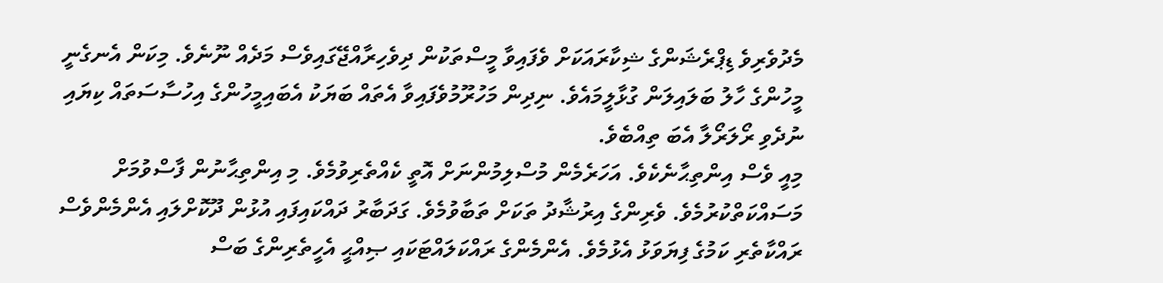މެދުވެރިވެ ޑިޕްރެޝަންގެ ޝިކާރައަކަށް ވެފައިވާ މީސްތަކުން ދިވެހިރާއްޖޭގައިވެސް މަދެއް ނޫނެވެ. މިކަން އެނގެނީ މީހުންގެ ހާލު ބަލައިލަން ގުޅާލީމައެވެ. ނިދިން މަހުރޫމުވެފައިވާ އެތައް ބަޔަކު އެބައިމީހުންގެ އިހުސާސަތައް ކިޔައި ނުދެވި ރޯލަރޯލާ އެބަ ތިއްބެވެ.
މިއީ ވެސް އިންތިޙާނެކެވެ. އަހަރެމެން މުސްލިމުންނަށް އޮތީ ކެއްތެރިވުމެވެ. މި އިންތިޙާނުން ފާސްވުމަށް މަސައްކަތްކުރުމެވެ. ވެރިންގެ އިރުޝާދު ތަކަށް ތަބާވުމެވެ. ގަދަބާރު ދައްކައިފައި އުޅުން ދޫކޮށްލައި އެންމެންވެސް ރައްކާތެރި ކަމުގެ ފިޔަވަޅު އެޅުމެވެ. އެންމެންގެ ރައްކަލައްޓަކައި ޞިއްޙީ އެހީތެރިންގެ ބަސް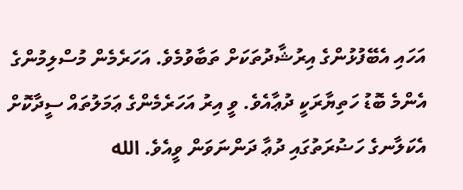އަހައި އެބޭފުޅުންގެ އިރުޝާދުތަކަށް ތަބާވުމެވެ. އަހަރެމެން މުސްލިމުންގެ އެންމެ ބޮޑު ހަތިޔާރަކީ ދުޢާއެވެ. ވީ އިރު އަހަރެމެންގެ ޢަމަލުތައް ސީދާކޮށް އެކަލާނގެ ހަޟުރަތުގައި ދުޢާ ދަންނަވަން ވީއެވެ. الله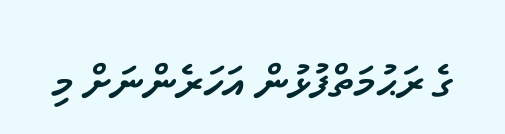ގެ ރަޙުމަތްފުޅުން އަހަރެންނަށް މި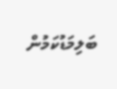ބަލިމަޑުކަމުން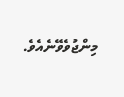މިންޖުވެވޭނެއެވެ.